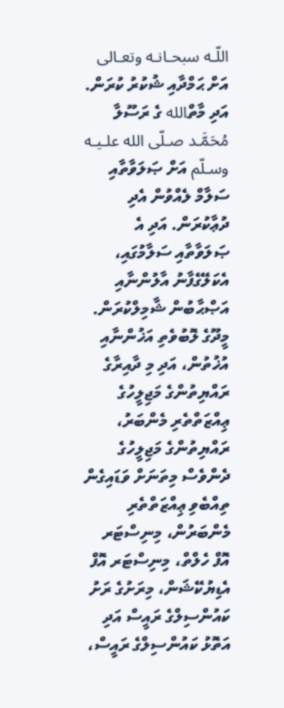اللّـه سبحـانـه وتعـالى އަށް ޙަމްދާއި ޝުކުރު ކުރަން. އަދި މާތްالله ގެ ރަސޫލާ مُحَمَّـد صـلّى الله علـيـه وسـلّم އަށް ޞަލަވާތާއި ސަލާމް ލެއްވުން އެދި ދުޢާކުރަން. އަދި އެ ޞަލަވާތާއި ސަލާމުގައި، އެކަލޭގެފާނު އާލުންނާއި އަޞްޙާބުން ޝާމިލްކުރަން.
މީދޫގެ ލޮބުވެތި އަޚުންނާއި އުޚުތުން، އަދި މި ދާއިރާގެ ރައްޔިތުންގެ މަޖިލީހުގެ ޢިއްޒަތްތެރި މެންބަރު، ރައްޔިތުންގެ މަޖިލީހުގެ ދެންވެސް މިތަނަށް ވަޑައިގެން ތިއްބެވި ޢިއްޒަތްތެރި މެންބަރުން، މިނިސްޓަރ އޮފް ހެލްތް، މިނިސްޓަރ އޮފް އެޑިޔުކޭޝަން، މިރަށުގެ ރަށު ކައުންސިލްގެ ރައީސް އަދި އަތޮޅު ކައުންސިލްގެ ރައީސް،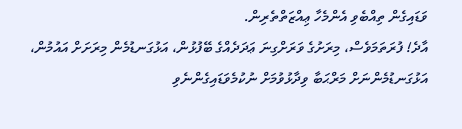ވަޑައިގެން ތިއްބެވި އެންމެހާ ޢިއްޒަތްތެރިން.
އާދެ! ފުރަތަމަވެސް، މިރަށުގެ ވަރަށްގިނަ ޢަދަދެއްގެ ބޭފުޅުން، އަޅުގަނޑުމެން މިރަށަށް އައުމުން، އަޅުގަނޑުމެންނަށް މަރްޙަބާ ވިދާޅުވުމަށް ނުކުމެވަޑައިގެންނެވި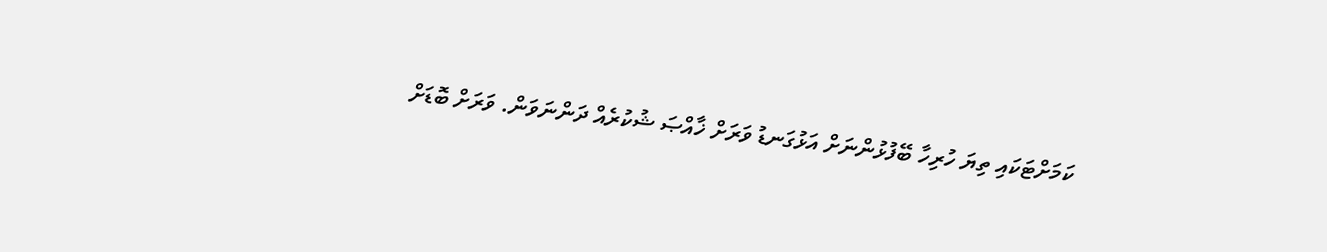ކަމަށްޓަކައި ތިޔަ ހުރިހާ ބޭފުޅުންނަށް އަޅުގަނޑު ވަރަށް ޚާއްޞަ ޝުކުރެއް ދަންނަވަން. ވަރަށް ބޮޑަށް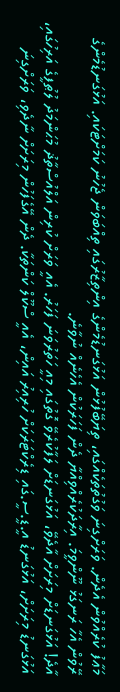މަޢާފު ކުރެއްވުން އެދެން. ވަރަށްގިނަ ވަގުތުތަކެއްގައި، ތިޔަބޭފުޅުން އަޅުގަނޑުމެންގެ އިންތިޒާރުގައި ތިއްބަވަން ޖެހުނު ކަމަށްޓަކައި. އަޅުގަނޑުމެންގެ ރޭވުން އެހާ ރަނގަޅު ނޫންވީމަ. އިރާދަކުރެއްވިއްޔާ ދެން ފަހަރަކުން އެހެނެއް ނުވާނެ.
އާދެ! އަޅުގަނޑަށް މިރަށަށް އާދެވޭ، އަޅުގަނޑަށް ލަފާކުރެވޭ ގޮތުގައި މިއީ ހަތަރުވަނަ ފަހަރު. އެއީ ވަރަށް ކުރިން އަލްއުސްތާޛު މުޙަންމަދު ލުޠުފީގެ އަރިހުގައި، އަޅުގަނޑު މިރަށަށް، އަޅުގަނޑު އީ.ޑީ.ސީ.ގައި ޑިރެކްޓަރަކަށް ހުރިއިރު އައިން، އެއީ ސްކޫލް ކަންތަކާ. ދެން އޭގެފަހުން މިރަށަށް ނާދެވި، ވަރަށްގިނަ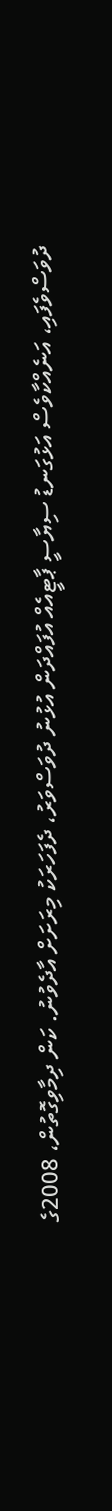ދުވަސްވެފައި، އަނެއްކާވެސް އަޅުގަނޑު ސިޔާސީ ޕާޓީއެއް އުފައްދަން އުޅުނު ދުވަސްވަރު، ދެފަހަރަކު މިރަށަށް އާދެވުނު. ކަން ދިމާވިގޮތުން، 2008ގެ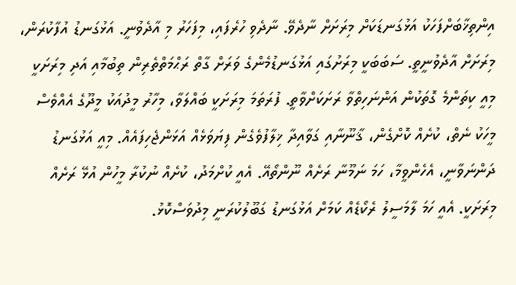އިންތިޚާބަށްފަހަކު އަޅުގަނޑަކަށް މިރަށަށް ނާދެވޭ. ނާދެވި ހުރެފައި، މިފަހަރު މި އާދެވުނީ. އަޅުގަނޑު އުފާކުރަން، މިރަށަށް އާދެވުނީތީ. ސަބަބަކީ މިރަށުގައި އަޅުގަނޑުމެންގެ ވަރަށް ގާތް ރަޙްމަތްތެރިން ތިބުމާއި އަދި މިރަށަކީ މިއީ ކިތަންމެ ގޮތަކުން އަންނަހިތްވާ ރަށަކަށްވާތީ. ފުރަތަމަ މިރަށަކީ ބައްލަވާ، މިހާރު މީދުއަކު މީދޫގެ އެއްވެސް މީހަކު ނެތް، ކުށެއް ކޮށްގެން، ޤާނޫނާއި ގަވާއިދާ ޚިލާފުވެގެން ފިޔަވަޅެއް އަޅަންޖެހިފައެއް. މިއީ އަޅުގަނޑު ދަންނަވާނީ، އެހެންވީމާ، ހަމަ ނަމޫނާ ރަށެއް ނޫންތޯއޭ. އެއީ ކުށްމަދު، ކުށެއް ނުކުރާ މީހުން އުޅޭ ރަށެއް މިރަށަކީ. އެއީ ހަމަ ލާމަސީލު ރެކޯޑެއް ކަމަށް އަޅުގަނޑު ގަބޫލުކުރަނީ މިދުވަސްކޮޅު.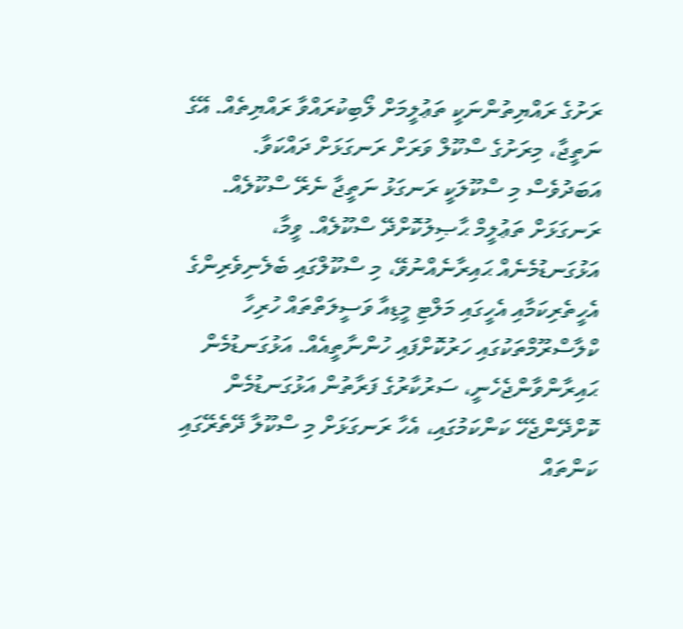ރަށުގެ ރައްޔިތުންނަކީ ތަޢުލީމަށް ލޯބިކުރައްވާ ރައްޔިތެއް. އޭގެ ނަތީޖާ، މިރަށުގެ ސްކޫލް ވަރަށް ރަނގަޅަށް ދައްކަވާ. އަބަދުވެސް މި ސްކޫލަކީ ރަނގަޅު ނަތީޖާ ނެރޭ ސްކޫލެއް. ރަނގަޅަށް ތަޢުލީމް ޙާޞިލުކޮށްދޭ ސްކޫލެއް. ވީމާ، އަޅުގަނޑުމެނެއް ޙައިރާނެއްނުވޭ، މި ސްކޫލްގައި ބެލެނިވެރިންގެ އެހީތެރިކަމާއި އެހީގައި މަލްޓި މީޑިއާ ވަސީލަތްތައް ހުރިހާ ކްލާސްރޫމްތަކުގައި ހަރުކޮށްފައި ހުންނާތީއެއް. އަޅުގަނޑުމެން ޙައިރާންވާންޖެހެނީ، ސަރުކާރުގެ ފަރާތުން އަޅުގަނޑުމެން ކޮށްދޭންޖެހޭ ކަންކަމުގައި، އެހާ ރަނގަޅަށް މި ސްކޫލާ ދޭތެރޭގައި ކަންތައް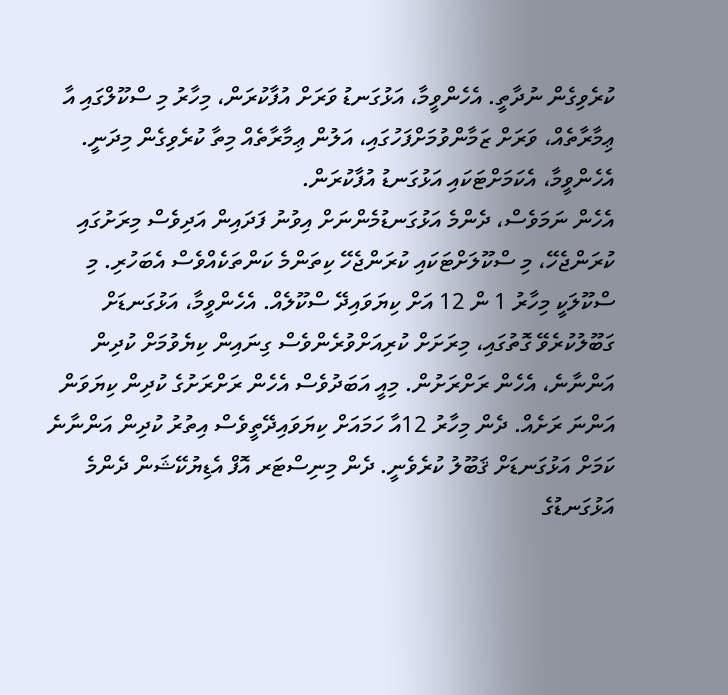ކުރެވިގެން ނުދާތީ. އެހެންވީމާ، އަޅުގަނޑު ވަރަށް އުފާކުރަން، މިހާރު މި ސްކޫލްގައި އާ ޢިމާރާތެއް، ވަރަށް ޒަމާންވުމަށްފަހުގައި، އަލުން ޢިމާރާތެއް މިތާ ކުރެވިގެން މިދަނީ. އެހެންވީމާ، އެކަމަށްޓަކައި އަޅުގަނޑު އުފާކުރަން.
އެހެން ނަމަވެސް، ދެންމެ އަޅުގަނޑުމެންނަށް އިވުނު ފަދައިން އަދިވެސް މިރަށުގައި ކުރަންޖެހޭ، މި ސްކޫލަށްޓަކައި ކުރަންޖެހޭ ކިތަންމެ ކަންތަކެއްވެސް އެބަހުރި. މި ސްކޫލަކީ މިހާރު 1 ން 12 އަށް ކިޔަވައިދޭ ސްކޫލެއް. އެހެންވީމާ، އަޅުގަނޑަށް ގަބޫލުކުރެވޭ ގޮތުގައި، މިރަށަށް ކުރިއަށްވުރެންވެސް ގިނައިން ކިޔެވުމަށް ކުދިން އަންނާނެ، އެހެން ރަށްރަށުން. މިއީ އަބަދުވެސް އެހެން ރަށްރަށުގެ ކުދިން ކިޔަވަން އަންނަ ރަށެއް. ދެން މިހާރު 12އާ ހަމައަށް ކިޔަވައިދޭތީވެސް އިތުރު ކުދިން އަންނާނެ ކަމަށް އަޅުގަނޑަށް ޤަބޫލު ކުރެވެނީ. ދެން މިނިސްޓަރ އޮފް އެޑިޔުކޭޝަން ދެންމެ އަޅުގަނޑުގެ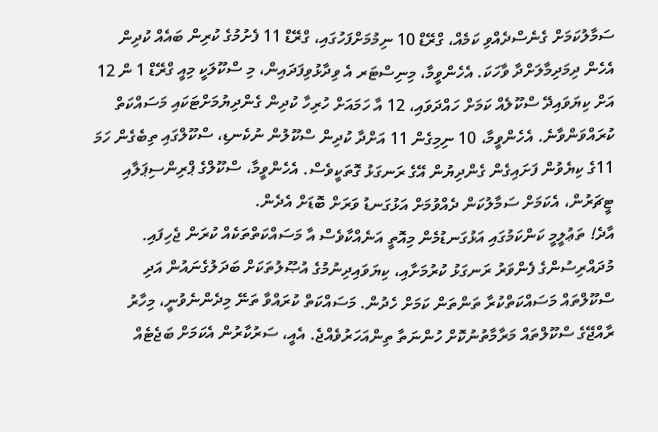ސަމާލުކަމަށް ގެނެސްދެއްވި ކަމެއް، ގްރޭޑް 10 ނިމުމަށްފަހުގައި، ގްރޭޑް 11 ފެށުމުގެ ކުރިން ބައެއް ކުދިން އެހެން ދިމަދިމާލަށްދާ ވާހަކަ. އެހެންވީމާ، މިނިސްޓަރ އެ ވިދާޅުވިފަދައިން، މި ސްކޫލަކީ މިއީ ގްރޭޑް 1 ން 12 އަށް ކިޔަވައިދޭ ސްކޫލެއް ކަމަށް ހައްދަވައި، 12 އާ ހަމައަށް ހުރިހާ ކުދިން ގެންދިޔުމަށްޓަކައި މަސައްކަތް ކުރައްވަންވާނެ. އެހެންވީމާ، 10 ނިމިގެން 11 އަށްދާ ކުދިން ސްކޫލުން ނުކެނޑި، ސްކޫލްގައި ތިބެގެން ހަމަ 11ގެ ކިޔެވުން ފަށައިގެން ގެންދިޔުން އޭގެ ރަނގަޅު ގޮތަކީވެސް. އެހެންވީމާ، ސްކޫލްގެ ޕްރިންސިޕަލާއި ޓީޗަރުން، އެކަމަށް ސަމާލުކަން ދެއްވުމަށް އަޅުގަނޑު ވަރަށް ބޮޑަށް އެދެން.
އާދެ! ތަޢުލީމީ ކަންކަމުގައި އަޅުގަނޑުމެން މިއޮތީ އަނެއްކާވެސް އާ މަސައްކަތްތަކެއް ކުރަން ޖެހިފައި. މުދައްރިސުންގެ ފެންވަރު ރަނގަޅު ކުރުމަށާއި، ކިޔަވައިދިނުމުގެ އުޞޫލުތަކަށް ބަދަލުގެނައުން އަދި ސްކޫލްތައް މަސައްކަތްކުރާ ތަންތަން ކަމަށް ހެދުން. މަސައްކަތް ކުރައްވާ ތަނޭ މިދެންނެވުނީ، މިހާރު ރާއްޖޭގެ ސްކޫލްތައް މަރާމާތުނުކޮށް ހުންނަތާ ތިންއަހަރުވެއްޖެ. އެއީ، ސަރުކާރުން އެކަމަށް ބަޖެޓެއް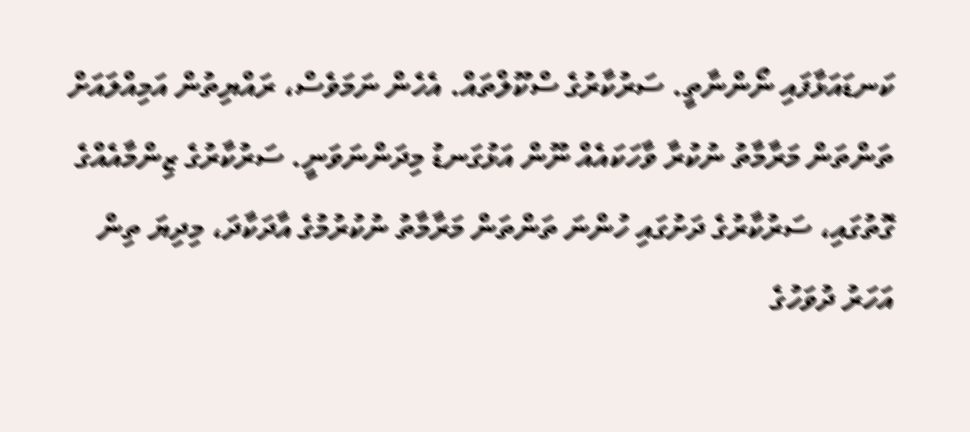ކަނޑައަޅާފައި ނޯންނާތީ. ސަރުކާރުގެ ސްކޫލްތައް. އެހެން ނަމަވެސް، ރައްޔިތުން އަމިއްލައަށް ތަންތަން މަރާމާތު ނުކުރާ ވާހަކައެއް ނޫން އަޅުގަނޑު މިދަންނަވަނީ. ސަރުކާރުގެ ޒިންމާއެއްގެ ގޮތުގައި، ސަރުކާރުގެ ދަށުގައި ހުންނަ ތަންތަން މަރާމާތު ނުކުރުމުގެ އާދަކާދަ، މިދިޔަ ތިން އަހަރު ދުވަހުގެ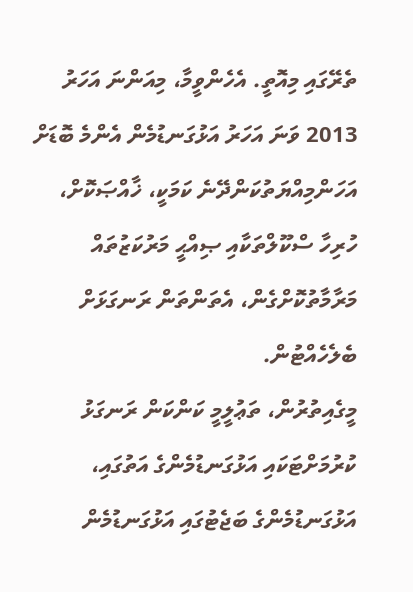ތެރޭގައި މިއޮތީ. އެހެންވީމާ، މިއަންނަ އަހަރު 2013 ވަނަ އަހަރު އަޅުގަނޑުމެން އެންމެ ބޮޑަށް އަހަންމިއްޔަތުކަންދޭނެ ކަމަކީ، ޚާއްޞަކޮށް، ހުރިހާ ސްކޫލްތަކާއި ޞިއްޙީ މަރުކަޒުތައް މަރާމާތުކޮށްގެން، އެތަންތަން ރަނގަޅަށް ބެލެހެއްޓުން.
މީގެއިތުރުން، ތަޢުލީމީ ކަންކަން ރަނގަޅު ކުރުމަށްޓަކައި އަޅުގަނޑުމެންގެ އަތުގައި، އަޅުގަނޑުމެންގެ ބަޖެޓުގައި އަޅުގަނޑުމެން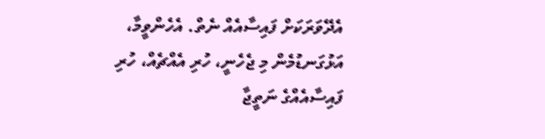އެދޭވަރަކަށް ފައިސާއެއް ނެތް. އެހެންވީމާ، އަޅުގަނޑުމެން މި ޖެހެނީ، ހުރި އެއްޗެއް، ހުރި ފައިސާއެއްގެ ނަތީޖާ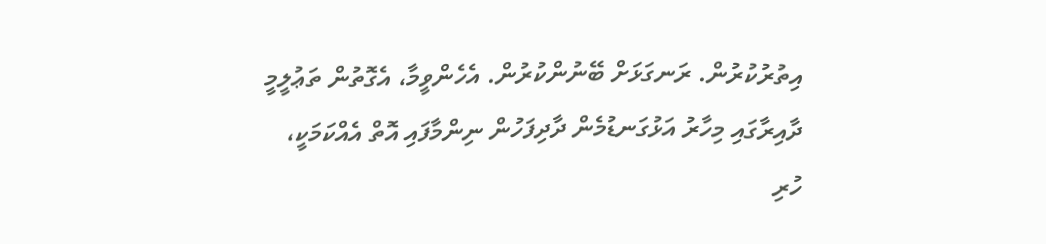އިތުރުކުރުން. ރަނގަޅަށް ބޭނުންކުރުން. އެހެންވީމާ، އެގޮތުން ތަޢުލީމީ ދާއިރާގައި މިހާރު އަޅުގަނޑުމެން ދާދިފަހުން ނިންމާފައި އޮތް އެއްކަމަކީ، ހުރި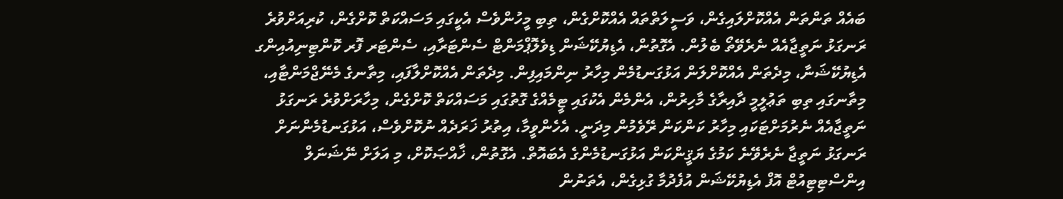ބައެއް ތަންތަން އެއްކޮށްލައިގެން، ވަސީލަތްތައް އެއްކޮށްގެން، ތިބި މީހުންވެސް އެކީގައި މަސައްކަތް ކޮށްގެން، ކުރިއަށްވުރެ ރަނގަޅު ނަތީޖާއެއް ނެރެވޭތޯ ބެލުން. އެގޮތުން، އެޑިޔުކޭޝަން ޑިވެލޮޕްމަންޓް ސެންޓަރާއި، ސެންޓަރ ފޮރ ކޮންޓިނިއުއިންގ އެޑިޔުކޭޝަނާ، މިދެތަން އެއްކޮށްލަން އަޅުގަނޑުމެން މިހާރު ނިންމައިފިން. މިދެތަން އެއްކޮށްލާފައި، މިތާނގެ މެނޭޖްމަންޓާއި، މިތާނގައި ތިބި ތަޢުލީމީ ދާއިރާގެ މާހިރުން، އެންމެން އެކުގައި ޓީމެއްގެ ގޮތުގައި މަސައްކަތް ކޮށްގެން، މިހާރަށްވުރެ ރަނގަޅު ނަތީޖާއެއް ނެރުމަށްޓަކައި މިހާރު ކަންކަން ރޭވެމުން މިދަނީ. އެހެންވީމާ، އިތުރު ޚަރަދެއް ނުކޮށްވެސް، އަޅުގަނޑުމެންނަށް ރަނގަޅު ނަތީޖާ ނެރެވޭނެ ކަމުގެ ޔަޤީންކަން އަޅުގަނޑުމެންގެ އެބައޮތް. އެގޮތުން، ޚާއްޞަކޮށް، މި އަލަށް ނޭޝަނަލް އިންސްޓިޓިއުޓް އޮފް އެޑިޔުކޭޝަން އުފެދުމާ ގުޅިގެން، އެތަނުން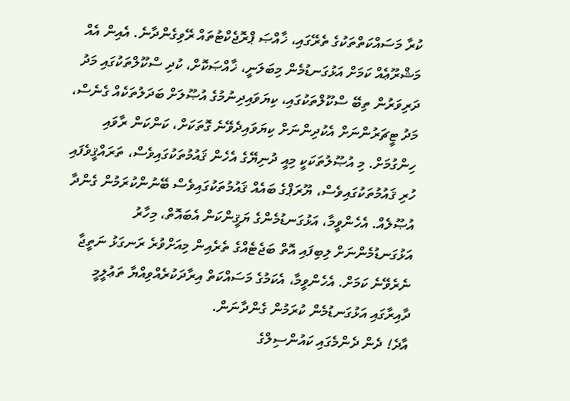ކުރާ މަސައްކަތްތަކުގެ ތެރޭގައި، ޚާއްޞަ ޕްރޮޖެކްޓުތައް ރޭވިގެންދާނެ. އެއިން އެއް މަޝްރޫޢެއް ކަމަށް އަޅުގަނޑުމެން މިބަލަނީ، ޚާއްޞަކޮށް، ކުދި ސްކޫލްތަކުގައި މަދު ދަރިވަރުން ތިބޭ ސްކޫލްތަކުގައި، ކިޔަވައިދިނުމުގެ އުޞޫލަށް ބަދަލުތަކެއް ގެނެސް، މަދު ޓީޗަރުންނަށް އެކުދިންނަށް ކިޔަވައިދެވޭނެ ގޮތަކަށް، ކަންކަން ރާވައި ހިންގުމަށް. މި އުޞޫލުތަކަކީ މިއީ ދުނިޔޭގެ އެހެން ޤައުމުތަކުގައިވެސް، ތަރައްޤީވެފައި ހުރި ޤައުމުތަކުގައިވެސް، ޔޫރަޕްގެ ބައެއް ޤައުމުތަކުގައިވެސް ބޭނުންކުރަމުން ގެންދާ އުޞޫލެއް. އެހެންވީމާ، އަޅުގަނޑުމެންގެ ޔަޤީންކަން އެބައޮތް، މިހާރު އަޅުގަނޑުމެންނަށް ލިބިފައި އޮތް ބަޖެޓެއްގެ ތެރެއިން މިއަށްވުރެ ރަނގަޅު ނަތީޖާ ނެރެވޭނެ ކަމަށް. އެހެންވީމާ، އެކަމުގެ މަސައްކަތް އިރާދަކުރެއްވިއްޔާ ތަޢުލީމީ ދާއިރާގައި އަޅުގަނޑުމެން ކުރަމުން ގެންދާނަން.
އާދެ! ދެން ދެންމެގައި ކައުންސިލްގެ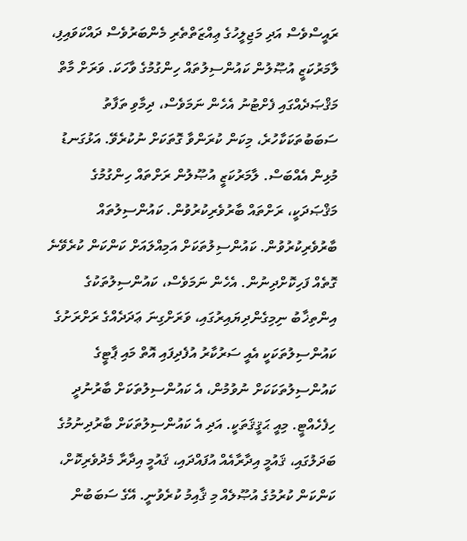ރައީސްވެސް އަދި މަޖިލީހުގެ ޢިއްޒަތްތެރި މެންބަރުވެސް ދައްކަވައިފި، ލާމަރުކަޒީ އުޞޫލުން ކައުންސިލުތައް ހިންގުމުގެ ވާހަކަ. ވަރަށް މާތް މަޤްޞަދެއްގައި ފެށްޓުނު އެހެން ނަމަވެސް، ދިމާވި ތަފާތު ސަބަބުތަކަކާހުރެ، މިކަން ކުރަންވާ ގޮތަކަށް ނުކުރެވޭ. އަޅުގަނޑު މުޅިން އެއްބަސް. ލާމަރުކަޒީ އުޞޫލުން ރަށްތައް ހިންގުމުގެ މަޤްޞަދަކީ، ރަށްތައް ބާރުވެރިކުރުވުން. ކައުންސިލުތައް ބާރުވެރިކުރުވުން. ކައުންސިލުތަކަށް އަމިއްލައަށް ކަންކަން ކުރެވޭނެ ގޮތެއް ފަހިކޮށްދިނުން. އެހެން ނަމަވެސް، ކައުންސިލުތަކުގެ އިންތިޚާބު ނިމިގެންދިޔައިރުގައި، ވަރަށްގިނަ ޢަދަދެއްގެ ރަށްރަށުގެ ކައުންސިލުތަކަކީ އެއީ ސަރުކާރު އުފެދިފައި އޮތް މައި ޕާޓީގެ ކައުންސިލުތަކަކަށް ނުވުމުން، އެ ކައުންސިލުތަކަށް ބާރުނުދީ ހިފެހެއްޓީ. މިއީ ޙަޤީޤަތަކީ. އަދި އެ ކައުންސިލުތަކަށް ބާރުދިނުމުގެ ބަދަލުގައި، ޤައުމީ އިދާރާއެއް އުފައްދައި، ޤައުމީ އިދާރާ މެދުވެރިކޮށް، ކަންކަން ކުރުމުގެ އުޞޫލެއް މި ޤާއިމު ކުރެވުނީ. އޭގެ ސަބަބުން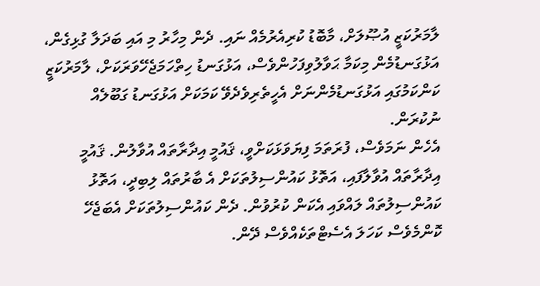ލާމަރުކަޒީ އުޞޫލަށް، މާބޮޑު ކުރިއެރުމެއް ނައި. ދެން މިހާރު މި އައި ބަދަލާ ގުޅިގެން، އަޅުގަނޑުމެން މިކަމާ ޙަވާލުވިފަހުންވެސް، އަޅުގަނޑު ހިތްހަމަޖެހޭވަރަކަށް، ލާމަރުކަޒީ ކަންކަމުގައި އަޅުގަނޑުމެންނަށް އެހީތެރިވެދެވޭ ކަމަކަށް އަޅުގަނޑު ގަބޫލެއް ނުކުރަން.
އެހެން ނަމަވެސް، ފުރަތަމަ ފިޔަވަޅަކަށްވީ، ޤައުމީ އިދާރާތައް އުވާލުން. ޤައުމީ އިދާރާތައް އުވާލާފައި، އަތޮޅު ކައުންސިލުތަކަށް އެ ބާރުތައް ލިބިދީ، އަތޮޅު ކައުންސިލުތައް ލައްވައި އެކަން ކުރުވުން. ދެން ކައުންސިލުތަކަށް އެބަޖެހޭ ކޮންމެވެސް ކަހަލަ އެސެޓްތަކެއްވެސް ދޭން.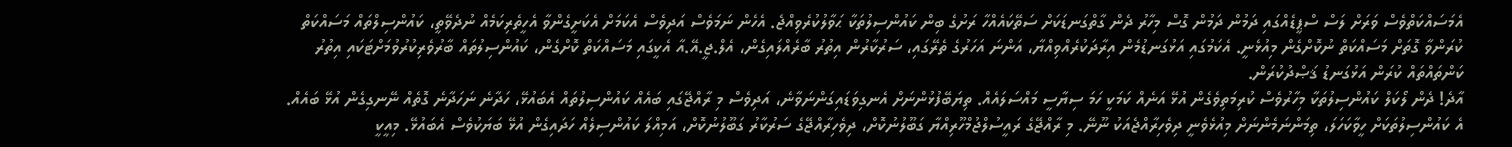އެމަސައްކަތްވެސް ވަރަށް ލަސް ސްޕީޑެއްގައި ދަމުން ދަމުން ގޮސް މިހާރު ދެން ގާތްގަނޑަކަށް ސަތޭކައެއްހާ ރަށުގެ ބިން ކައުންސިލުތަކާ ޙަވާލުކުރެވިއްޖެ. އެހެން ނަމަވެސް އަދިވެސް އެކަމަށް އެކަށީގެންވާ އެހީތެރިކަމެއް ނުދެވޭތީ، ކައުންސިލްތައް މަސައްކަތް ކުރަންވާ ގޮތަށް މަސައްކަތް ނުކޮށްގެން މިއުޅެނީ. އެކަމުގައި އަޅުގަނޑުމެން އިރާދަކުރެއްވިއްޔާ، އަންނަ އަހަރުގެ ތެރޭގައި، ސަރުކާރުން އިތުރު ބާރެއްލައިގެން، އެލް.ޖީ.އޭ.އާ އެކީގައި މަސައްކަތް ކޮށްގެން، ކައުންސިލުތައް ބާރުވެރިކުރުވުމަށްޓަކައި އިތުރު ކަންތައްތައް ކުރަން އަޅުގަނޑު ޤަޞްދުކުރަން.
އާދެ! ދެން ލޯކަލް ކައުންސިލުތަކާ މިހާރުވެސް ކުރިމަތިވެގެން އުޅޭ އަނެއް ކަމަކީ ހަމަ ސިޔާސީ މައްސަލައެއް. ތިޔަބޭފުޅުންނަށް އެނގިވަޑައިގަންނަވާނެ، އަދިވެސް މި ރާއްޖޭގައި ބައެއް ކައުންސިލުތައް އެބައުޅޭ، ހަދާނެ ނަހަދާނެ ގޮތެއް ނޭނގިގެން އުޅޭ ބައެއް. އެ ކައުންސިލުތަކަށް ހީވާކަހަލަ، ތިމަންނަމެންނަށް މިއުޅެވެނީ ދިވެހިރާއްޖެއަކު ނޫނޭ. މި ރާއްޖޭގެ ރައީސުލްޖުމްހޫރިއްޔާ ގަބޫލުނުކޮށް، ދިވެހިރާއްޖޭގެ ސަރުކާރު ގަބޫލުނުކޮށް، އަމިއްލަ ކައުންސިލެއް ހަދައިގެން އުޅޭ ބަޔަކުވެސް އެބައުޅޭ. މިއީކީ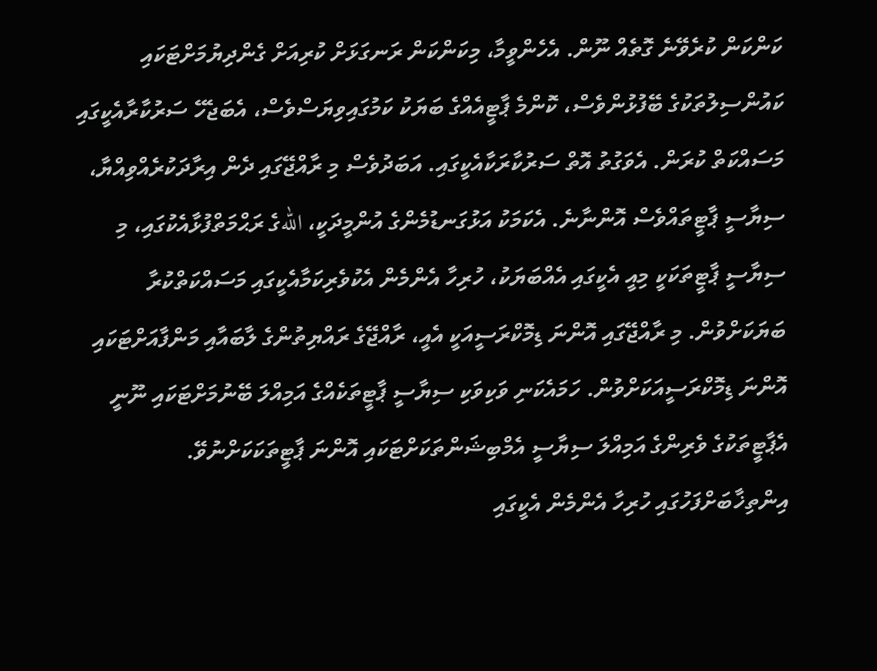ކަންކަން ކުރެވޭނެ ގޮތެއް ނޫން. އެހެންވީމާ، މިކަންކަން ރަނގަޅަށް ކުރިއަށް ގެންދިޔުމަށްޓަކައި ކައުންސިލުތަކުގެ ބޭފުޅުންވެސް، ކޮންމެ ޕާޓީއެއްގެ ބަޔަކު ކަމުގައިވިޔަސްވެސް، އެބަޖެހޭ ސަރުކާރާއެކީގައި މަސައްކަތް ކުރަން. އެވަގުތު އޮތް ސަރުކާރަކާއެކީގައި. އަބަދުވެސް މި ރާއްޖޭގައި ދެން އިރާދަކުރެއްވިއްޔާ، ސިޔާސީ ޕާޓީތައްވެސް އޮންނާނެ. އެކަމަކު އަޅުގަނޑުމެންގެ އުންމީދަކީ، اللهގެ ރަޙްމަތްފުޅާއެކުގައި، މި ސިޔާސީ ޕާޓީތަކަކީ މިއީ އެކީގައި އެއްބަޔަކު، ހުރިހާ އެންމެން އެކުވެރިކަމާއެކީގައި މަސައްކަތްކުރާ ބަޔަކަށްވުން. މި ރާއްޖޭގައި އޮންނަ ޑިމޮކްރަސީއަކީ އެއީ، ރާއްޖޭގެ ރައްޔިތުންގެ ލާބައާއި މަންފާއަށްޓަކައި އޮންނަ ޑިމޮކްރަސީއަކަށްވުން. ހަމައެކަނި ވަކިވަކި ސިޔާސީ ޕާޓީތަކެއްގެ އަމިއްލަ ބޭނުމަށްޓަކައި ނޫނީ އެޕާޓީތަކުގެ ވެރިންގެ އަމިއްލަ ސިޔާސީ އެމްބިޝަންތަކަށްޓަކައި އޮންނަ ޕާޓީތަކަކަށްނުވޭ. އިންތިޚާބަށްފަހުގައި ހުރިހާ އެންމެން އެކީގައި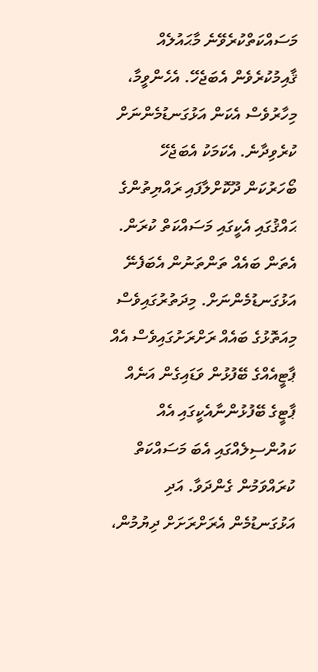މަސައްކަތްކުރެވޭނެ މާޙައުލެއް ޤާއިމުކުރެވެން އެބަޖެހޭ. އެހެންވީމާ، މިހާރުވެސް އެކަން އަޅުގަނޑުމެންނަށް ކުރެވިދާނެ. އެކަމަކު އެބަޖެހޭ ބޯހަރުކަން ދޫކޮށްލާފައި ރައްޔިތުންގެ ޙައްޤުގައި އެކީގައި މަސައްކަތް ކުރަން. އެތަން ބައެއް ތަންތަނުން އެބަފެނޭ އަޅުގަނޑުމެންނަށް. މިދަތުރުގައިވެސް މިއަތޮޅުގެ ބައެއް ރަށްރަށުގައިވެސް އެއް ޕާޓީއެއްގެ ބޭފުޅުން ވަޑައިގެން އަނެއް ޕާޓީގެ ބޭފުޅުންނާއެކީގައި އެއް ކައުންސިލެއްގައި އެބަ މަސައްކަތް ކުރައްވަމުން ގެންދަވާ. އަދި އަޅުގަނޑުމެން އެރަށްރަށަށް ދިޔުމުން،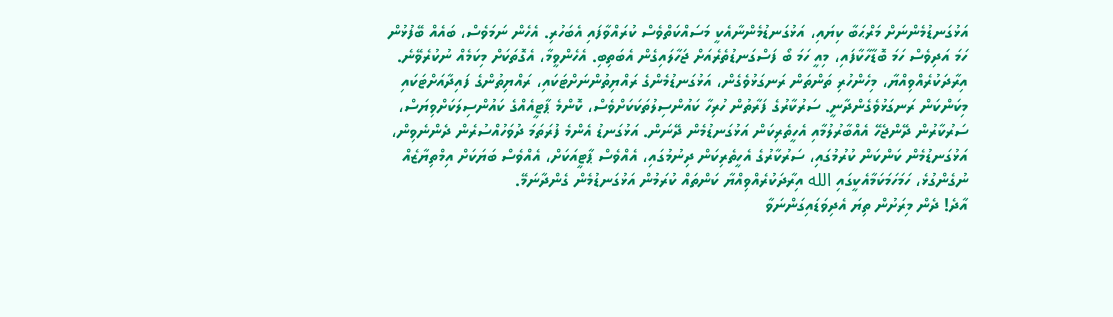އަޅުގަނޑުމެންނަށް މަރްޙަބާ ކިޔައި، އަޅުގަނޑުމެންނާއެކީ މަސައްކަތްވެސް ކުރައްވާފައި އެބަހުރި. އެހެން ނަމަވެސް، ބައެއް ބޭފުޅުން ހަމަ އަދިވެސް ހަމަ ބޮޑާހާކާފައި، މިއީ ހަމަ ބޯ ފަސްގަނޑުތެރެއަށް ޖަހާލައިގެން އެބަތިބި. އެހެންވީމާ، އެގޮތަކަށް މިކަމެއް ނުކުރެވޭނެ. އިރާދަކުރެއްވިއްޔާ، މިހެންހުރި ތަންތަން ރަނގަޅުވެގެން، އަޅުގަނޑުމެންގެ ރައްޔިތުންނަށްޓަކައި، ރައްޔިތުންގެ ފައިދާއަށްޓަކައި މިކަންކަން ރަނގަޅުވެގެންދާނީ. ސަރުކާރުގެ ފަރާތުން ހުރިހާ ކައުންސިލުތަކަކަށްވެސް، ކޮންމެ ޕާޓީއެއްގެ ކައުންސިލަކަށްވިޔަސް، ސަރުކާރުން ދޭންޖެހޭ އެއްބާރުލުމާއި އެހީތެރިކަން އަޅުގަނޑުމެން ދޭނަން. އަޅުގަނޑު އެންމެ ފުރަތަމަ ދުވަހުއްސުރެން ދެންނެވިން، އަޅުގަނޑުމެން ކަންކަން ކުރުމުގައި، ސަރުކާރުގެ އެހީތެރިކަން ދިނުމުގައި، އެއްވެސް ޕާޓީއަކަށް، އެއްވެސް ބަޔަކަށް އިމްތިޔާޒެއް ނުގެންގުޅެ، ހަމަހަމަކަމާއެކީގައި الله އިރާދަކުރެއްވިއްޔާ ކަންތައް ކުރަމުން އަޅުގަނޑުމެން ގެންދާނަމޭ.
އާދެ! ދެން މިރަށުން ތިޔަ އެދިވަޑައިގަންނަވާ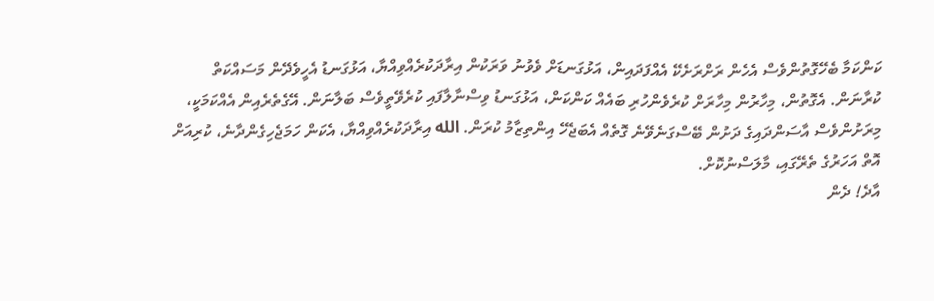ކަންކަމާ ބެހޭގޮތުންވެސް އެހެން ރަށްރަށެކޭ އެއްފަދައިން، އަޅުގަނޑަށް ވެވުނު ވަރަކުން އިރާދަކުރެއްވިއްޔާ، އަޅުގަނޑު އެހީވެދޭން މަސައްކަތް ކުރާނަން. އެގޮތުން، މިހާރުން މިހާރަށް ކުރެވެންހުރި ބައެއް ކަންކަން، އަޅުގަނޑު ވިސްނާލާފައި ކުރެވޭތީވެސް ބަލާނަން. އޭގެތެރެއިން އެއްކަމަކީ، މިރަށުންވެސް އާސަންދައިގެ ދަށުން ބޭސްގަނެވޭނެ ގޮތެއް އެބަޖެހޭ އިންތިޒާމު ކުރަން. الله އިރާދަކުރެއްވިއްޔާ، އެކަން ހަމަޖެހިގެންދާނެ، ކުރިއަށް އޮތް އަހަރުގެ ތެރޭގައި، މާލަސްނުކޮށް.
އާދެ! ދެން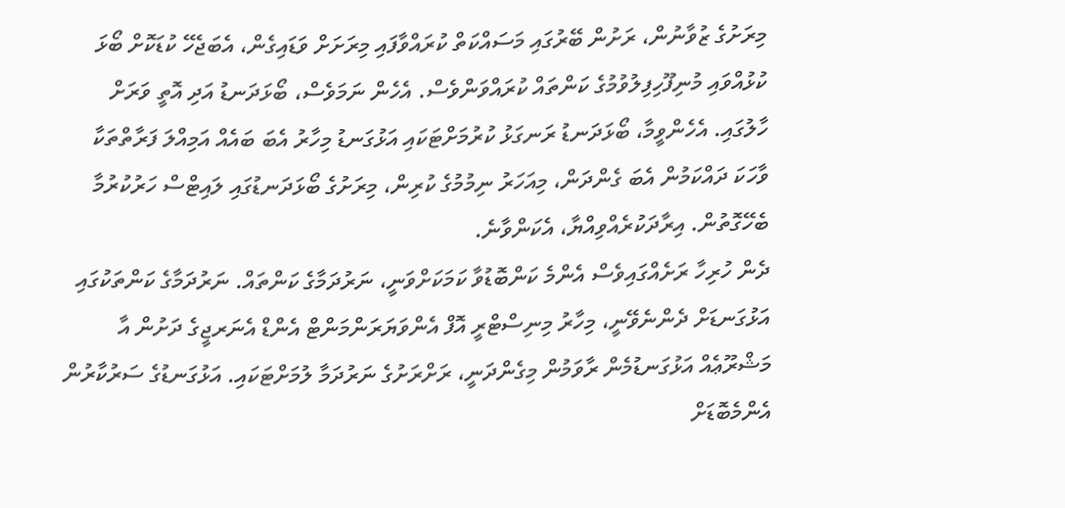މިރަށުގެ ޒުވާނުން، ރަށުން ބޭރުގައި މަސައްކަތް ކުރައްވާފައި މިރަށަށް ވަޑައިގެން، އެބަޖެހޭ ކުޑަކޮށް ބޯޅަ ކުޅުއްވައި މުނިފޫހިފިލުވުމުގެ ކަންތައް ކުރައްވަންވެސް. އެހެން ނަމަވެސް، ބޯޅަދަނޑު އަދި އޮތީ ވަރަށް ހާލުގައި. އެހެންވީމާ، ބޯޅަދަނޑު ރަނގަޅު ކުރުމަށްޓަކައި އަޅުގަނޑު މިހާރު އެބަ ބައެއް އަމިއްލަ ފަރާތްތަކާ ވާހަކަ ދައްކަމުން އެބަ ގެންދަން، މިއަހަރު ނިމުމުގެ ކުރިން، މިރަށުގެ ބޯޅަދަނޑުގައި ލައިޓްސް ހަރުކުރުމާ ބެހޭގޮތުން. އިރާދަކުރެއްވިއްޔާ، އެކަންވާނެ.
ދެން ހުރިހާ ރަށެއްގައިވެސް އެންމެ ކަންބޮޑުވާ ކަމަކަށްވަނީ، ނަރުދަމާގެ ކަންތައް. ނަރުދަމާގެ ކަންތަކުގައި އަޅުގަނޑަށް ދެންނެވޭނީ، މިހާރު މިނިސްޓްރީ އޮފް އެންވަޔަރަންމަންޓް އެންޑް އެނަރޖީގެ ދަށުން އާ މަޝްރޫޢެއް އަޅުގަނޑުމެން ރާވަމުން މިގެންދަނީ، ރަށްރަށުގެ ނަރުދަމާ ލުމަށްޓަކައި. އަޅުގަނޑުގެ ސަރުކާރުން އެންމެބޮޑަށް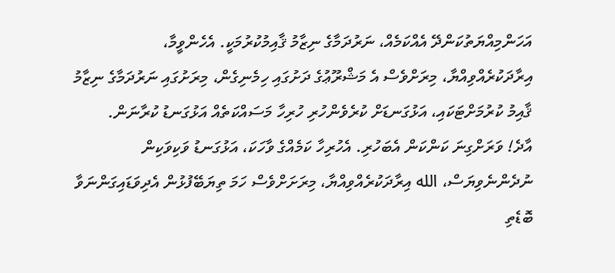އަހަންމިއްޔަތުކަންދޭ އެއްކަމެއް، ނަރުދަމާގެ ނިޒާމު ޤާއިމުކުރުމަކީ. އެހެންވީމާ، އިރާދަކުރެއްވިއްޔާ، މިރަށްވެސް އެ މަޝްރޫޢުގެ ދަށުގައި ހިމެނިގެން، މިރަށުގައި ނަރުދަމާގެ ނިޒާމު ޤާއިމު ކުރުމަށްޓަކައި، އަޅުގަނޑަށް ކުރެވެންހުރި ހުރިހާ މަސައްކަތެއް އަޅުގަނޑު ކުރާނަން.
އާދެ! ވަރަށްގިނަ ކަންކަން އެބަހުރި. އެހުރިހާ ކަމެއްގެ ވާހަކަ، އަޅުގަނޑު ވަކިވަކިން ނުދެންނެވިޔަސް، الله އިރާދަކުރެއްވިއްޔާ، މިރަށަށްވެސް ހަމަ ތިޔަބޭފުޅުން އެދިވަޑައިގަންނަވާ ބޮޑެތި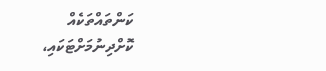ކަންތައްތަކެއް ކޮށްދިނުމަށްޓަކައި،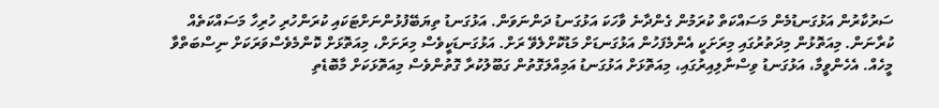ސަރުކާރުން އަޅުގަނޑުމެން މަސައްކަތް ކުރަމުން ގެންދާނެ ވާހަކަ އަޅުގަނޑު ދަންނަވަން. އަޅުގަނޑު ތިޔަބޭފުޅުންނަށްޓަކައި ކުރަންހުރި ހުރިހާ މަސައްކަތެއް ކުރާނަން. މިއަތޮޅުން މިދަތުރުގައި މިރަށަކީ އެންމެފަހުން އަޅުގަނޑަށް މަޑުކޮށްލެވޭ ރަށް. އަޅުގަނޑަކީވެސް މިރަށަށް، މިއަތޮޅަށް ކޮންމެވެސްވަރަކަށް ނިސްބަތްވާ މީހެއް. އެހެންވީމާ، އަޅުގަނޑު ވިސްނާލިއިރުގައި، މިއަތޮޅަށް އަޅުގަނޑު އަމިއްލަގޮތުން ގަބޫލުކުރާ ގޮތުންވެސް މިއަތޮޅަކަށް މާބޮޑެތި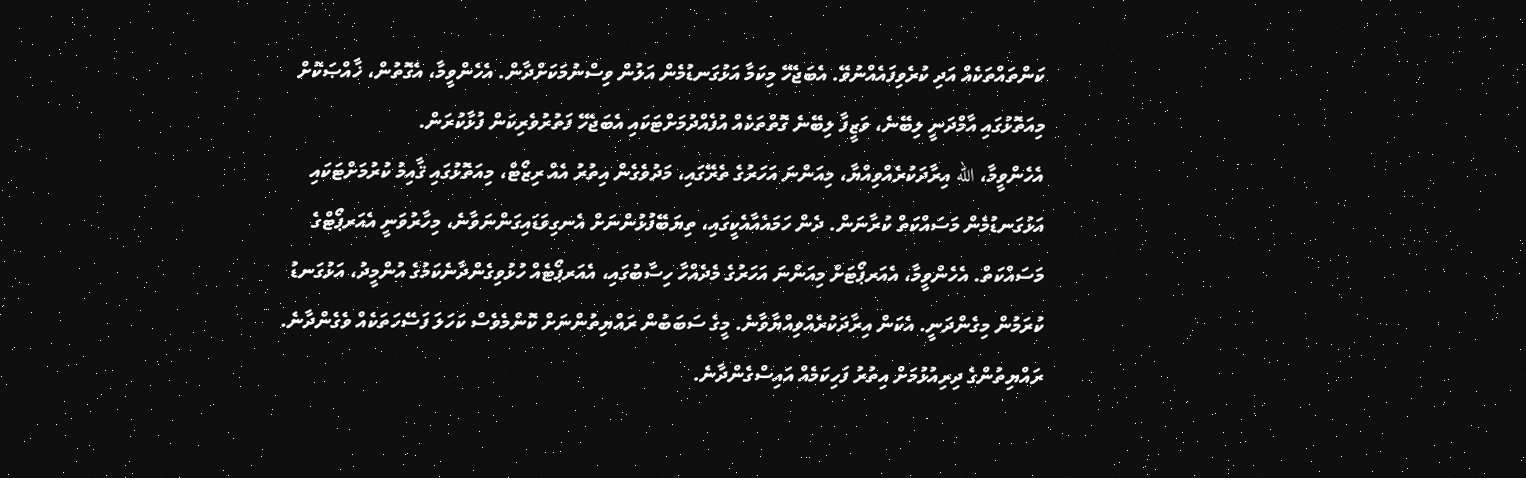ކަންތައްތަކެއް އަދި ކުރެވިފައެއްނުވޭ. އެބަޖެހޭ މިކަމާ އަޅުގަނޑުމެން އަލުން ވިސްނުމަކަށްދާން. އެހެންވީމާ، އެގޮތުން، ޚާއްޞަކޮށް މިއަތޮޅުގައި އާމްދަނީ ލިބޭނެ، ވަޒީފާ ލިބޭނެ ގޮތްތަކެއް އުފެއްދުމަށްޓަކައި އެބަޖެހޭ ފަތުރުވެރިކަން ފުޅާކުރަން.
އެހެންވީމާ، الله އިރާދަކުރެއްވިއްޔާ، މިއަންނަ އަހަރުގެ ތެރޭގައި، މަދުވެގެން އިތުރު އެއް ރިޒޯޓް، މިއަތޮޅުގައި ޤާއިމު ކުރުމަށްޓަކައި އަޅުގަނޑުމެން މަސައްކަތް ކުރާނަން. ދެން ހަމައެއާއެކީގައި، ތިޔަބޭފުޅުންނަށް އެނގިވަޑައިގަންނަވާނެ، މިހާރުވަނީ އެއަރޕޯޓްގެ މަސައްކަތް. އެހެންވީމާ، އެއަރޕޯޓަށް މިއަންނަ އަހަރުގެ މެދެއްހާ ހިސާބުގައި، އެއަރޕޯޓެއް ހުޅުވިގެންދާނެކަމުގެ އުންމީދު، އަޅުގަނޑު ކުރަމުން މިގެންދަނީ. އެކަން އިރާދަކުރެއްވިއްޔާވާނެ. މީގެ ސަބަބުން ރައްޔިތުންނަށް ކޮންމެވެސް ކަހަލަ ފަސޭހަތަކެއް ވެގެންދާނެ. ރައްޔިތުންގެ ދިރިއުޅުމަށް އިތުރު ފަހިކަމެއް އައިސްގެންދާނެ.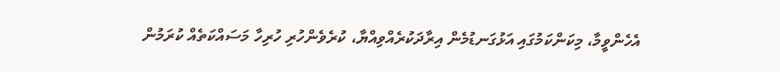އެހެންވީމާ، މިކަންކަމުގައި އަޅުގަނޑުމެން އިރާދަކުރެއްވިއްޔާ، ކުރެވެންހުރި ހުރިހާ މަސައްކަތެއް ކުރަމުން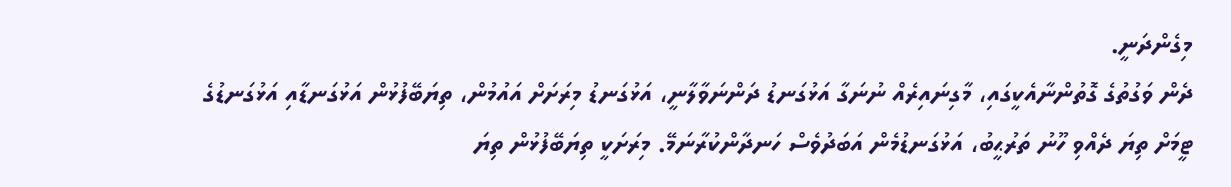މިގެންދަނީ.
ދެން ވަގުތުގެ ގޮތުންނާއެކީގައި، މާގިނައިރެއް ނުނަގާ އަޅުގަނޑު ދަންނަވާލާނީ، އަޅުގަނޑު މިރަށަށް އައުމުން، ތިޔަބޭފުޅުން އަޅުގަނޑާއި އަޅުގަނޑުގެ ޓީމަށް ތިޔަ ދެއްވި ހޫނު ތަރުޙީބު، އަޅުގަނޑުމެން އަބަދުވެސް ހަނދާންކުރާނަމޭ. މިރަށަކީ ތިޔަބޭފުޅުން ތިޔަ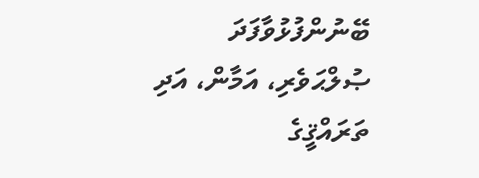ބޭނުންފުޅުވާފަދަ ޞުލްޙަވެރި، އަމާން، އަދި ތަރައްޤީގެ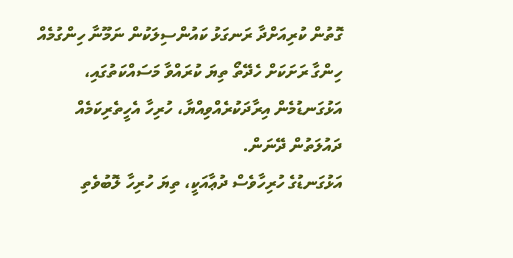ގޮތުން ކުރިއަށްދާ ރަނގަޅު ކައުންސިލަކުން ނަމޫނާ ހިންގުމެއް ހިންގާ ރަށަކަށް ހެދޭތޯ ތިޔަ ކުރައްވާ މަސައްކަތުގައި، އަޅުގަނޑުމެން އިރާދަކުރެއްވިއްޔާ، ހުރިހާ އެހީތެރިކަމެއް ދައުލަތުން ދޭނަން.
އަޅުގަނޑުގެ ހުރިހާވެސް ދުޢާއަކީ، ތިޔަ ހުރިހާ ލޮބުވެތި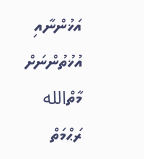އަޚުންނާއި އުޚުތުންނަށް މާތްالله ރަޙްމަތް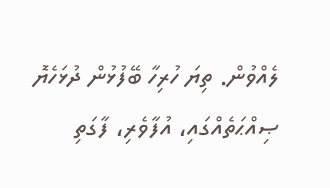ލެއްވުން. ތިޔަ ހުރިހާ ބޭފުޅުން ދުޅަހެޔޮ ޞިއްޙަތެއްގައި، އުފާވެރި، ފާގަތި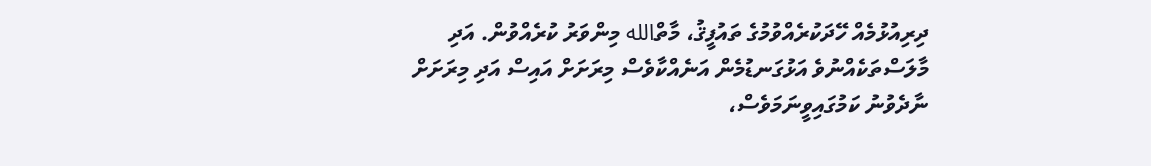ދިރިއުޅުމެއް ހޭދަކުރެއްވުމުގެ ތައުފީޤު، މާތްالله މިންވަރު ކުރެއްވުން. އަދި މާލަސްތަކެއްނުވެ އަޅުގަނޑުމެން އަނެއްކާވެސް މިރަށަށް އައިސް އަދި މިރަށަށް ނާދެވުނު ކަމުގައިވީނަމަވެސް،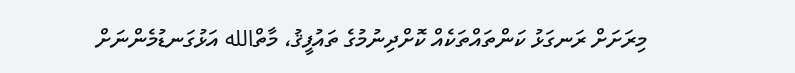މިރަށަށް ރަނގަޅު ކަންތައްތަކެއް ކޮށްދިނުމުގެ ތައުފީޤު، މާތްالله އަޅުގަނޑުމެންނަށް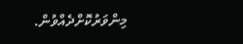މިންވަރުކޮށްދެއްވުން.